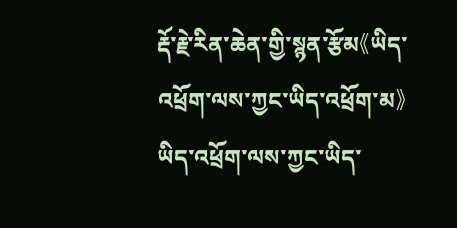རྡོ་རྗེ་རིན་ཆེན་གྱི་སྙན་རྩོམ《ཡིད་འཕྲོག་ལས་ཀྱང་ཡིད་འཕྲོག་མ》
ཡིད་འཕྲོག་ལས་ཀྱང་ཡིད་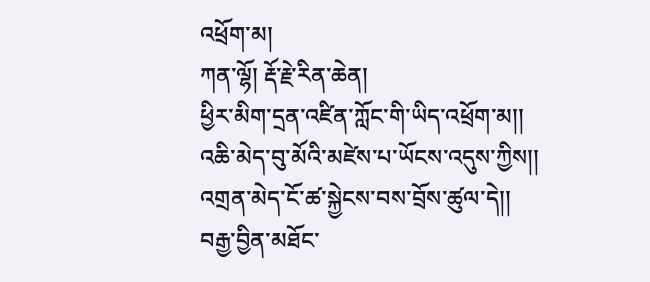འཕྲོག་མ།
ཀན་ལྷོ། རྡོ་རྗེ་རིན་ཆེན།
ཕྱིར་མིག་དྲན་འཛིན་ཀློང་གི་ཡིད་འཕྲོག་མ།།
འཆི་མེད་བུ་མོའི་མཛེས་པ་ཡོངས་འདུས་ཀྱིས།།
འགྲན་མེད་ངོ་ཚ་སྐྱེངས་བས་བྲོས་ཚུལ་དེ།།
བརྒྱ་བྱིན་མཐོང་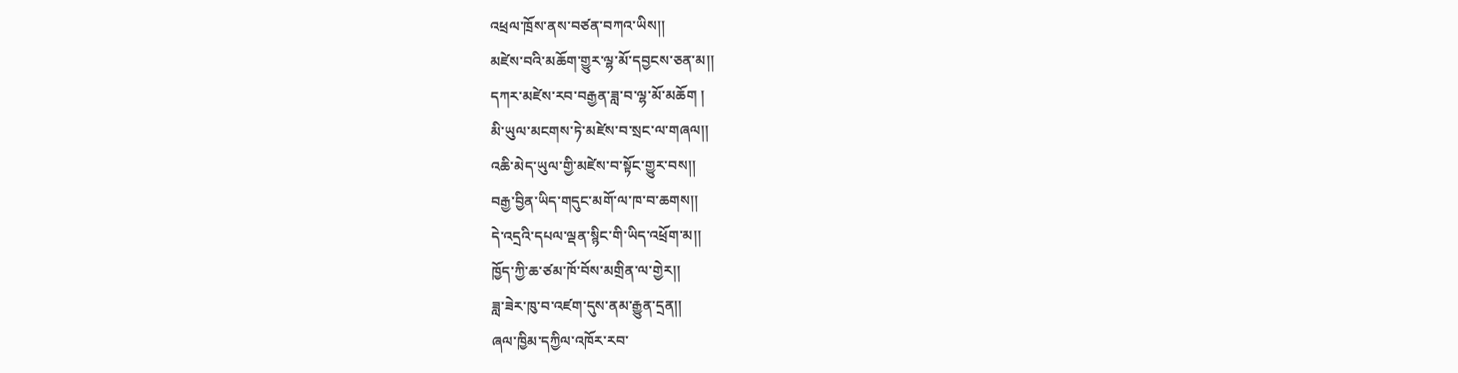འཕྲལ་ཁྲོས་ནས་བཙན་བཀའ་ཡིས།།
མཛེས་བའི་མཆོག་གྱུར་ལྷ་མོ་དབྱངས་ཅན་མ།།
དཀར་མཛེས་རབ་བརྒྱན་ཟླ་བ་ལྷ་མོ་མཆོག །
མི་ཡུལ་མངགས་ཏེ་མཛེས་བ་སྲང་ལ་གཞལ།།
འཆི་མེད་ཡུལ་གྱི་མཛེས་བ་སྟོང་གྱུར་བས།།
བརྒྱ་བྱིན་ཡིད་གདུང་མགོ་ལ་ཁ་བ་ཆགས།།
དེ་འདྲའི་དཔལ་ལྡན་སྙིང་གི་ཡིད་འཕྲོག་མ།།
ཁྱོད་ཀྱི་ཆ་ཙམ་ཁོ་བོས་མགྲིན་ལ་གྱེར།།
ཟླ་ཟེར་ཁུ་བ་འཛག་དུས་ནམ་རྒྱུན་དྲན།།
ཞལ་ཁྱིམ་དཀྱིལ་འཁོར་རབ་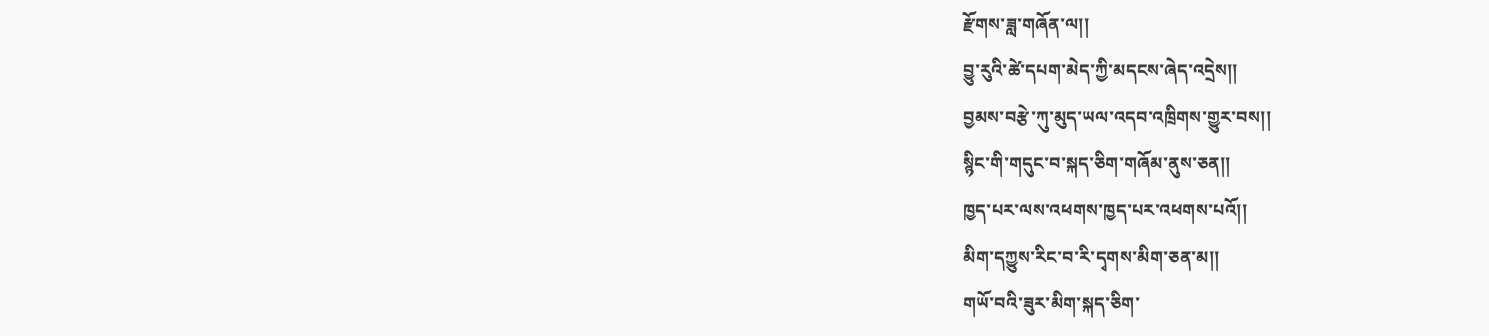རྫོགས་ཟླ་གཞོན་ལ།།
བྱུ་རུའི་ཚེ་དཔག་མེད་ཀྱི་མདངས་ཞེད་འདྲེས།།
བྱམས་བརྩེ་ཀུ་མུད་ཡལ་འདབ་འཁྲིགས་གྱུར་བས།།
སྙིང་གི་གདུང་བ་སྐད་ཅིག་གཞོམ་ནུས་ཅན།།
ཁྱད་པར་ལས་འཕགས་ཁྱད་པར་འཕགས་པའོ།།
མིག་དཀྱུས་རིང་བ་རི་དྭགས་མིག་ཅན་མ།།
གཡོ་བའི་ཟུར་མིག་སྐད་ཅིག་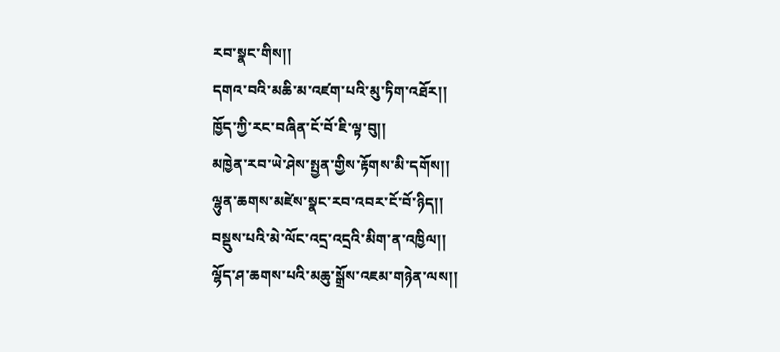རབ་སྣང་གིས།།
དགའ་བའི་མཆི་མ་འཛག་པའི་མུ་ཏིག་འཐོར།།
ཁྱོད་ཀྱི་རང་བཞིན་ངོ་བོ་ཇི་ལྟ་བུ།།
མཁྱེན་རབ་ཡེ་ཤེས་སྤྱན་གྱིས་རྟོགས་མི་དགོས།།
ལྷུན་ཆགས་མཛེས་སྣང་རབ་འབར་ངོ་བོ་ཉིད།།
བསྡུས་པའི་མེ་ལོང་འདྲ་འདྲའི་མིག་ན་འཁྱིལ།།
ལྷོད་ཤ་ཆགས་པའི་མཆུ་སྒྲོས་འཇམ་གཉེན་ལས།།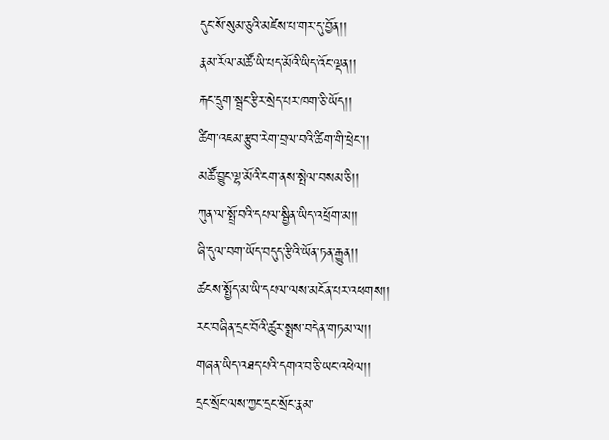དུང་སོ་སུམ་ཅུའི་མཛེས་པ་གར་དུ་བྱོན།།
རྣམ་རོལ་མཚོ་ཡི་པད་མོའི་ཡིད་འོང་ལྡན།།
རྐང་དྲུག་སྦྲང་རྩིར་སྲེད་པར་ཁག་ཅི་ཡོད།།
ཚིག་འཇམ་རྩུབ་རེག་བྲལ་བའི་ཚིག་གི་ཕྲེང་།།
མཚོ་བྱུང་ལྷ་མོའི་ངག་ནས་སྤེལ་བསམ་ཅི།།
ཀུན་ལ་སྤྲོ་བའི་དཔལ་སྦྱིན་ཡིད་འཕྲོག་མ།།
ཞི་དུལ་བག་ཡོད་བདུད་རྩིའི་ཡོན་ཏན་རྒྱུན།།
ཚངས་སྤྱོད་མ་ཡི་དཔལ་ལས་མངོན་པར་འཕགས།།
རང་བཞིན་དྲང་བོའི་ཚུར་སྨྲས་བདེན་གཏམ་ལ།།
གཞན་ཡིད་འཐད་པའི་དགའ་བ་ཅི་ཡང་འཕེལ།།
དྲང་སྲོང་ལས་ཀྱང་དྲང་སྲོང་རྣམ་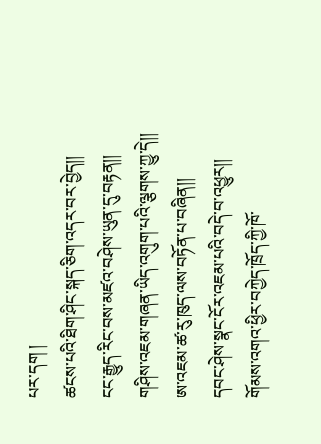པར་དག །
ཚངས་པའི་ཐིག་ཤིང་སྐད་ཅིག་འདར་བར་བྱེད།།
ངང་རྒྱུད་རིང་བས་མཛའ་བཤེས་ཡུན་དུ་བརྟན།།
གཤིས་འཇམ་གཞན་ཡིད་འགུག་པའི་ལྕགས་ཀྱུ་དེ།།
ཨ་འཇམ་ཚ་རུ་ཁུད་ལས་བཏོན་པ་བཞིན།།
དབང་ཤེས་སྣང་ངོར་འཇམ་པའི་བདེ་བ་འཕྱུར།།
གོམས་འགའ་ཕྱིར་བཀྱེད་ཁྲོད་ཀྱི་ཁོ་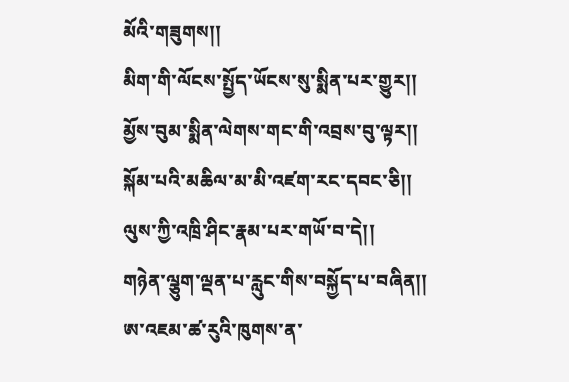མོའི་གཟུགས།།
མིག་གི་ལོངས་སྤྱོད་ཡོངས་སུ་སྨིན་པར་གྱུར།།
མྱོས་བུམ་སྨིན་ལེགས་གང་གི་འབྲས་བུ་ལྟར།།
སྐོམ་པའི་མཆིལ་མ་མི་འཛག་རང་དབང་ཅི།།
ལུས་ཀྱི་འཁྲི་ཤིང་རྣམ་པར་གཡོ་བ་དེ།།
གཉེན་ལྕུག་ལྡན་པ་རླུང་གིས་བསྐྱོད་པ་བཞིན།།
ཨ་འཇམ་ཚ་རུའི་ཁུགས་ན་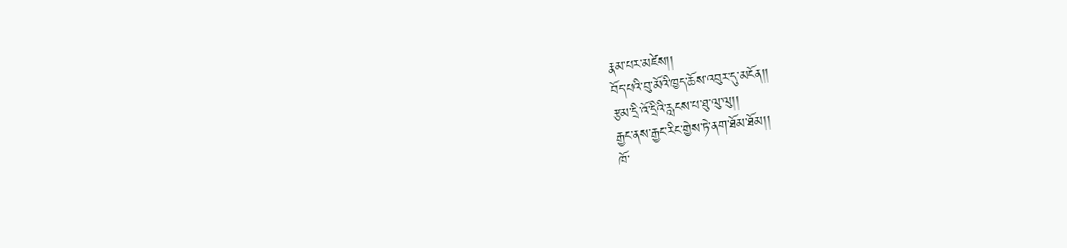རྣམ་པར་མཛེས།།
བོད་པའི་བུ་མོའི་ཁྱད་ཆོས་འབུར་དུ་མངོན།།
རྩམ་དྲི་འོ་དྲིའི་རླངས་པ་ཐུ་ལུ་ལུ།།
རྒྱང་ནས་རྒྱང་རིང་གྱེས་ཏེ་ནག་ཐོམ་ཐོམ།།
ཁོ་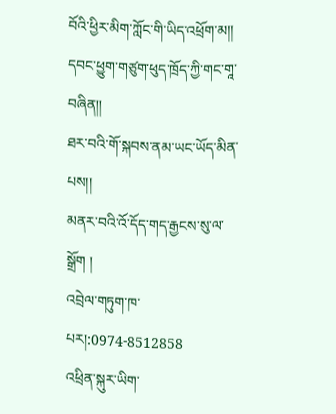བོའི་ཕྱིར་མིག་ཀློང་གི་ཡིད་འཕྲོག་མ།།
དབང་ཕྱུག་གཙུག་ཕུད་ཁྲོད་ཀྱི་གང་གཱ་བཞིན།།
ཐར་བའི་གོ་སྐབས་ནམ་ཡང་ཡོད་མིན་པས།།
མནར་བའི་འོ་དོད་གད་རྒྱངས་སུ་ལ་སྒྲོག །
འབྲེལ་གཏུག་ཁ་པར།:0974-8512858
འཕྲིན་སྐུར་ཡིག་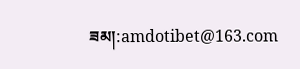ཟམ།:amdotibet@163.com